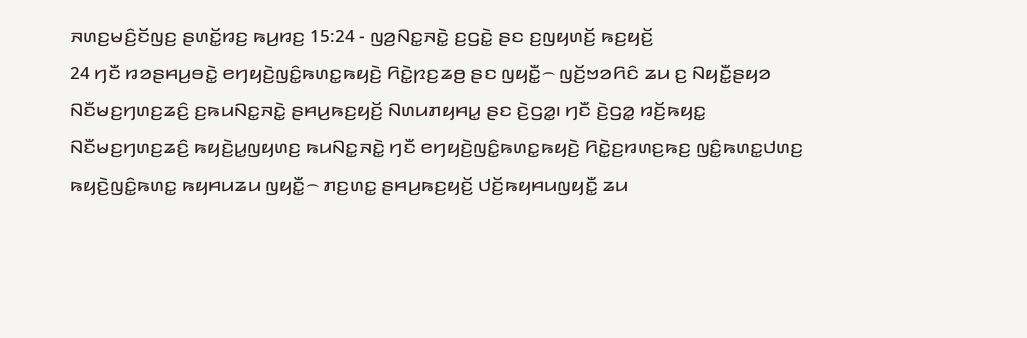ꤏꤛꤢ꤬ꤗꤢꤨ꤬ꤢꤩꤜꤢ꤬ ꤔꤛꤢꤩ꤭ꤙꤢ꤬ ꤒꤣ꤬ꤙꤢ꤬ 15:24 - ꤜꤤ꤬ꤡꤢ꤭ꤏꤢꤧ꤭ ꤢ꤬ꤞꤢꤧ꤭ ꤔꤢ ꤢ꤬ꤜꤟꤛꤢꤩ꤬ ꤒꤢ꤬ꤟꤢꤩ꤬
24 ꤚꤢꤪ ꤙꤤꤔꤌꤣ꤬ꤋꤢꤧ꤭ ꤕꤚꤟꤢꤧ꤬ꤜꤢꤨ꤭ꤒꤛꤢ꤭ꤒꤟꤢꤧ꤬ ꤖꤢꤧ꤭ꤐꤢ꤬ꤘꤥ꤬ ꤔꤢ ꤜꤟꤢꤪ꤭꤮ ꤜꤢꤩ꤬ꤠꤤꤖꤢꤨ ꤘꤣ ꤢ꤬ ꤡꤟꤢꤪ꤭ꤔꤟꤤ ꤡꤢꤪꤗꤢ꤬ꤚꤛꤢ꤬ꤘꤢꤨ꤬ ꤢ꤬ꤒꤣꤡꤢ꤭ꤏꤢꤧ꤭ ꤔꤌꤣ꤬ꤒꤢ꤬ꤟꤢꤩ꤬ ꤡꤛꤣꤊꤟꤌꤣ꤭ ꤔꤢ ꤢꤧ꤬ꤞꤤ꤭꤯ ꤚꤢꤪ ꤢꤧ꤬ꤞꤤ꤭ ꤙꤢꤩ꤬ꤒꤟꤢ꤭ ꤡꤢꤪꤗꤢ꤬ꤚꤛꤢ꤬ꤘꤢꤨ꤬ ꤒꤟꤢꤧ꤬ꤣ꤭ꤜꤟꤛꤢ꤬ ꤒꤣꤡꤢ꤭ꤏꤢꤧ꤭ ꤚꤢꤪ ꤕꤚꤟꤢꤧ꤬ꤜꤢꤨ꤭ꤒꤛꤢ꤭ꤒꤟꤢꤧ꤬ ꤖꤢꤧ꤭ꤢ꤬ꤙꤛꤢ꤬ꤒꤢ꤬ ꤜꤢꤨ꤭ꤒꤛꤢ꤭ꤓꤛꤢ꤬ ꤒꤟꤢꤧ꤬ꤜꤢꤨ꤭ꤒꤛꤢ꤭ ꤒꤟꤌꤣꤘꤣ ꤜꤟꤢꤪ꤭꤮ ꤊꤢ꤬ꤛꤢ꤭ ꤔꤌꤣ꤬ꤒꤢ꤬ꤟꤢꤩ꤬ ꤓꤢꤩ꤬ꤒꤟꤌꤣꤜꤟꤢꤪ꤭ ꤘꤣ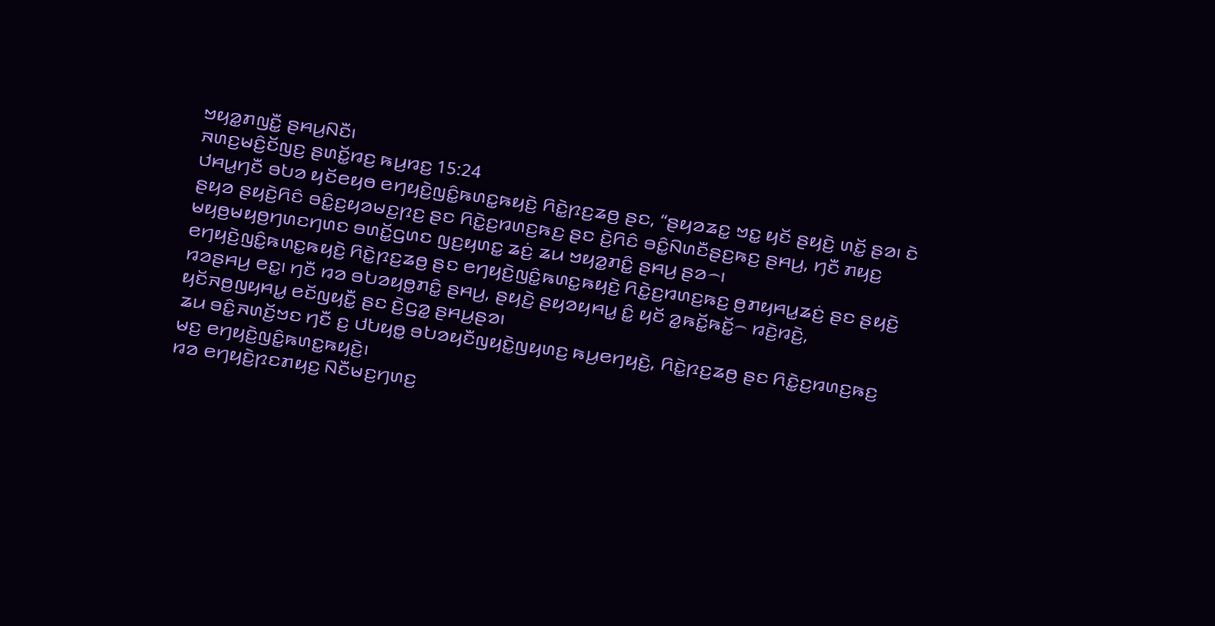ꤠꤟꤤ꤭ꤊꤜꤢꤪ꤭ ꤔꤌꤣ꤬ꤡꤢꤪ꤯
ꤏꤛꤢ꤬ꤗꤢꤨ꤬ꤢꤩꤜꤢ꤬ ꤔꤛꤢꤩ꤭ꤙꤢ꤬ ꤒꤣ꤬ꤙꤢ꤬ 15:24
ꤓꤌꤣ꤭ꤚꤢꤪ ꤋꤝꤤ ꤟꤢꤩꤕꤟꤥ ꤕꤚꤟꤢꤧ꤬ꤜꤢꤨ꤭ꤒꤛꤢ꤭ꤒꤟꤢꤧ꤬ ꤖꤢꤧ꤭ꤐꤢ꤬ꤘꤥ꤬ ꤔꤢ, “ꤔꤟꤤꤘꤢ꤭ ꤠꤢ꤭ ꤟꤢꤩ ꤔꤟꤢꤧ꤬ ꤛꤢꤩ꤭ ꤔꤤ꤯ ꤢꤧ ꤔꤟꤤ ꤔꤟꤢꤧ꤬ꤖꤢꤨ ꤋꤢꤨ꤭ꤢ꤬ꤟꤤꤗꤢ꤬ꤐꤢ꤬ ꤔꤢ ꤖꤢꤧ꤭ꤢ꤬ꤙꤛꤢ꤬ꤒꤢ꤬ ꤔꤢ ꤢꤧ꤬ꤖꤢꤨ ꤋꤢꤨ꤭ꤡꤛꤢꤪꤔꤢ꤬ꤒꤢ꤬ ꤔꤌꤣ꤬, ꤚꤢꤪ ꤊꤟꤢ꤬ ꤗꤟꤥ꤬ꤗꤟꤥ꤬ꤚꤛꤢꤚꤛꤢ ꤋꤛꤢꤩ꤭ꤞꤛꤢ ꤜꤢ꤬ꤟꤛꤢ꤭ ꤘꤢꤦ꤬ ꤘꤣ ꤠꤟꤤ꤭ꤊꤢꤨ꤭ ꤔꤌꤣ꤬ ꤔꤤ꤮꤯
ꤕꤚꤟꤢꤧ꤬ꤜꤢꤨ꤭ꤒꤛꤢ꤭ꤒꤟꤢꤧ꤬ ꤖꤢꤧ꤭ꤐꤢ꤬ꤘꤥ꤬ ꤔꤢ ꤕꤚꤟꤢꤧ꤬ꤜꤢꤨ꤭ꤒꤛꤢ꤭ꤒꤟꤢꤧ꤬ ꤖꤢꤧ꤭ꤢ꤬ꤙꤛꤢ꤬ꤒꤢ꤬ ꤥ꤬ꤊꤟꤌꤣ꤭ꤘꤢꤦ꤬ ꤔꤢ ꤔꤟꤢꤧ꤬ ꤙꤤꤔꤌꤣ꤬ ꤕꤢ꤭꤯ ꤚꤢꤪ ꤙꤤ ꤋꤝꤤꤟꤥ꤭ꤊꤢꤨ꤭ ꤔꤌꤣ꤬, ꤔꤟꤢꤧ꤬ ꤔꤟꤤꤟꤌꤣ꤭ ꤢꤨ꤭ ꤟꤢꤩ ꤤ꤭ꤒꤢꤩ꤭ꤒꤢꤩ꤭꤮ ꤙꤢꤧ꤬ꤙꤢꤧ꤬, ꤟꤢꤩꤏꤥ꤬ꤜꤟꤌꤣ꤭ ꤕꤢꤩꤜꤟꤢꤪ꤭ ꤔꤢ ꤢꤧ꤬ꤞꤤ꤭ ꤔꤌꤣ꤬ꤔꤤ꤯
ꤘꤣ ꤋꤢꤨ꤭ꤏꤛꤢꤩ꤬ꤠꤢ ꤚꤢꤪ ꤢ꤬ ꤓꤝꤟꤥ꤭ ꤋꤝꤤꤟꤢꤪꤜꤟꤢꤧ꤭ꤜꤟꤛꤢ꤬ ꤒꤣ꤬ꤕꤚꤟꤢꤧ꤬, ꤖꤢꤧ꤭ꤐꤢ꤬ꤘꤥ꤬ ꤔꤢ ꤖꤢꤧ꤭ꤢ꤬ꤙꤛꤢ꤬ꤒꤢ꤬ ꤗꤢ꤬ ꤕꤚꤟꤢꤧ꤬ꤜꤢꤨ꤭ꤒꤛꤢ꤭ꤒꤟꤢꤧ꤬꤯
ꤙꤤ ꤕꤚꤟꤢꤧ꤬ꤐꤢꤊꤟꤢ꤬ ꤡꤢꤪꤗꤢ꤬ꤚꤛꤢ꤬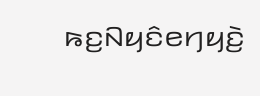ꤒꤢ꤬ꤡꤟꤢꤨꤕꤚꤟꤢꤧ꤬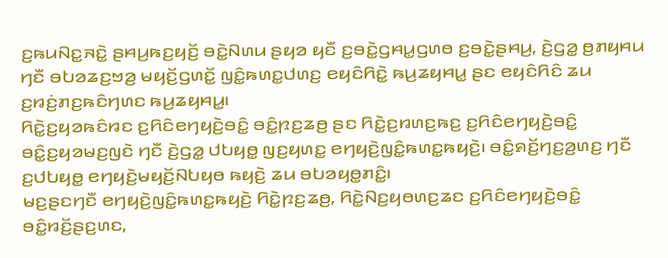ꤢ꤬ꤒꤣꤡꤢ꤭ꤏꤢꤧ꤭ ꤔꤌꤣ꤬ꤒꤢ꤬ꤟꤢꤩ꤬ ꤋꤢꤧ꤭ꤡꤛꤣ ꤔꤟꤤ ꤟꤢꤪ ꤢ꤬ꤋꤢꤧ꤭ꤞꤌꤣ꤭ꤞꤛꤥ ꤢ꤬ꤋꤢꤧ꤭ꤔꤌꤣ꤬, ꤢꤧ꤬ꤞꤤ꤭ ꤥ꤬ꤊꤟꤌꤣ ꤚꤢꤪ ꤋꤝꤤꤘꤢ꤬ꤠꤤ꤬ ꤗꤟꤢꤩ꤬ꤞꤛꤢꤩ꤭ ꤜꤢꤨ꤭ꤒꤛꤢ꤭ꤓꤛꤢ꤬ ꤕꤟꤢꤨꤖꤢꤧ꤭ ꤒꤣ꤬ꤘꤟꤌꤣ꤭ ꤔꤢ ꤕꤟꤢꤨꤖꤢꤨ ꤘꤣ ꤢ꤬ꤙꤢꤦ꤬ꤊꤢ꤬ꤒꤢꤨꤚꤛꤢ ꤒꤣ꤬ꤘꤟꤌꤣ꤭꤯
ꤖꤢꤧ꤭ꤢ꤬ꤟꤤꤒꤢꤨꤙꤢ ꤢ꤬ꤖꤢꤨꤕꤚꤟꤢꤧ꤬ꤋꤢꤨ꤭ ꤋꤢꤨ꤭ꤐꤢ꤬ꤘꤥ꤬ ꤔꤢ ꤖꤢꤧ꤭ꤢ꤬ꤙꤛꤢ꤬ꤒꤢ꤬ ꤢ꤬ꤖꤢꤨꤕꤚꤟꤢꤧ꤬ꤋꤢꤨ꤭ ꤋꤢꤨ꤭ꤢ꤬ꤟꤤꤗꤢ꤬ꤜꤢꤧ ꤚꤢꤪ ꤢꤧ꤬ꤞꤤ꤭ ꤓꤝꤟꤥ꤭ ꤜꤢ꤬ꤟꤛꤢ꤭ ꤕꤚꤟꤢꤧ꤬ꤜꤢꤨ꤭ꤒꤛꤢ꤭ꤒꤟꤢꤧ꤬꤯ ꤋꤢꤨ꤭ꤎꤢꤩ꤬ꤚꤢ꤬ꤤ꤬ꤛꤢ꤬ ꤚꤢꤪ ꤢ꤬ꤓꤝꤟꤥ꤭ ꤕꤚꤟꤢꤧ꤬ꤗꤟꤢꤩ꤬ꤡꤝꤟꤥ ꤒꤟꤢꤧ꤬ ꤘꤣ ꤋꤝꤤꤟꤥ꤭ꤊꤢꤨ꤭꤯
ꤗꤢ꤬ꤔꤢꤚꤢꤪ ꤕꤚꤟꤢꤧ꤬ꤜꤢꤨ꤭ꤒꤛꤢ꤭ꤒꤟꤢꤧ꤬ ꤖꤢꤧ꤭ꤐꤢ꤬ꤘꤥ꤬, ꤖꤢꤧ꤭ꤡꤢ꤬ꤟꤥꤛꤢ꤬ꤘꤢ ꤢ꤬ꤖꤢꤨꤕꤚꤟꤢꤧ꤬ꤋꤢꤨ꤭ ꤋꤢꤨ꤭ꤙꤢꤩ꤬ꤔꤢ꤬ꤛꤢ,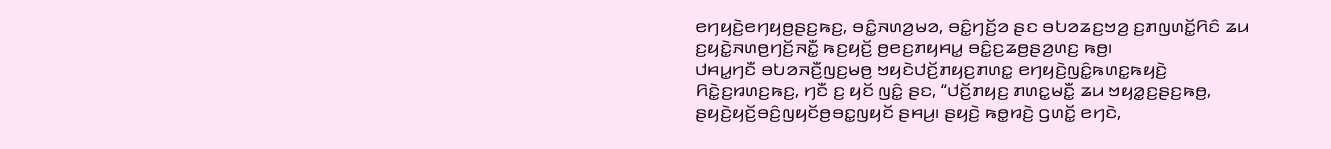ꤕꤚꤟꤢꤧ꤬ꤕꤚꤟꤥ꤬ꤔꤢ꤬ꤒꤢ꤬, ꤋꤢꤨ꤭ꤏꤛꤤ꤬ꤗꤤ, ꤋꤢꤨ꤭ꤚꤢꤩ꤬ꤤ ꤔꤢ ꤋꤝꤤꤘꤢ꤬ꤠꤤ꤬ ꤢ꤬ꤊꤜꤛꤢꤩ꤭ꤖꤢꤨ ꤘꤣ ꤢ꤬ꤟꤢꤧ꤭ꤏꤛꤥ꤬ꤚꤢꤩ꤬ꤏꤢꤪ꤭ ꤒꤢ꤬ꤟꤢꤩ꤬ ꤥ꤬ꤕꤢ꤬ꤊꤟꤌꤣ꤭ ꤋꤢꤨ꤭ꤢ꤬ꤘꤥ꤬ꤔꤤ꤬ꤛꤢ꤬ ꤒꤥ꤬꤯
ꤓꤌꤣ꤭ꤚꤢꤪ ꤋꤝꤤꤏꤢꤪ꤬ꤜꤢ꤬ꤗꤥ꤬ ꤠꤟꤢꤧꤓꤢꤩ꤬ꤊꤟꤢ꤬ꤊꤛꤢ꤭ ꤕꤚꤟꤢꤧ꤬ꤜꤢꤨ꤭ꤒꤛꤢ꤭ꤒꤟꤢꤧ꤬ ꤖꤢꤧ꤭ꤢ꤬ꤙꤛꤢ꤬ꤒꤢ꤬, ꤚꤢꤪ ꤢ꤬ ꤟꤢꤩ ꤜꤢꤨ꤭ ꤔꤢ, “ꤓꤢꤩ꤬ꤊꤟꤢ꤬ ꤊꤛꤢ꤭ꤗꤢꤪ꤭ ꤘꤣ ꤠꤟꤤ꤭ꤢ꤬ꤔꤢ꤬ꤒꤥ꤬, ꤔꤟꤢꤧ꤬ꤟꤢꤩ꤬ꤋꤢꤨ꤬ꤜꤟꤢꤩꤥ꤬ꤋꤢ꤭ꤜꤟꤢꤩ ꤔꤌꤣ꤬꤯ ꤔꤟꤢꤧ꤬ ꤒꤥ꤭ꤙꤢꤧ꤬ ꤞꤛꤢꤩ꤭ ꤕꤚꤢꤧ,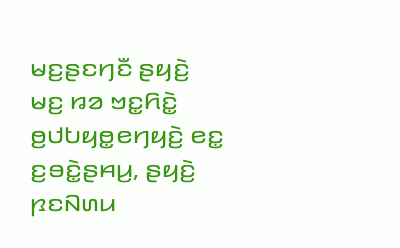ꤗꤢ꤬ꤔꤢꤚꤢꤪ ꤔꤟꤢꤧ꤬ ꤗꤢ꤬ ꤙꤤ ꤠꤢ꤭ꤖꤢꤧ꤭ ꤥ꤬ꤓꤝꤟꤥ꤭ꤕꤚꤟꤢꤧ꤬ ꤕꤢ꤭ ꤢ꤬ꤋꤢꤧ꤭ꤔꤌꤣ꤬, ꤔꤟꤢꤧ꤬ ꤐꤢꤡꤛꤣ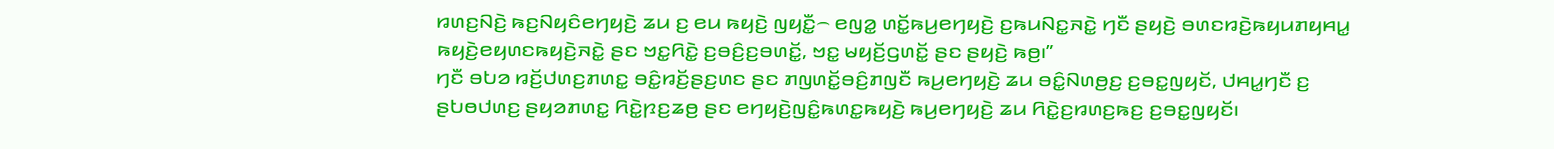ꤙꤛꤢ꤬ꤡꤢꤧ꤬ ꤒꤢ꤬ꤡꤟꤢꤨꤕꤚꤟꤢꤧ꤬ ꤘꤣ ꤢ꤬ ꤕꤣ ꤒꤟꤢꤧ꤬ ꤜꤟꤢꤪ꤭꤮ ꤕꤜꤤ꤭ ꤛꤢꤩ꤭ꤒꤣ꤬ꤕꤚꤟꤢꤧ꤬ ꤢ꤬ꤒꤣꤡꤢ꤭ꤏꤢꤧ꤭ ꤚꤢꤪ ꤔꤟꤢꤧ꤬ ꤋꤛꤢꤙꤢꤧ꤬ꤒꤟꤣꤊꤟꤌꤣ꤭ ꤒꤟꤢꤧ꤬ꤕꤟꤛꤢꤒꤟꤢꤧ꤬ꤏꤢꤧ꤭ ꤔꤢ ꤠꤢ꤭ꤖꤢꤧ꤭ ꤢ꤬ꤋꤢꤨ꤬ꤢ꤬ꤋꤛꤢꤩ꤭, ꤠꤢ꤭ ꤗꤟꤢꤩ꤬ꤞꤛꤢꤩ꤭ ꤔꤢ ꤔꤟꤢꤧ꤬ ꤒꤥ꤬꤯”
ꤚꤢꤪ ꤋꤝꤤ ꤙꤢꤩ꤬ꤓꤛꤢ꤬ꤊꤛꤢ꤭ ꤋꤢꤨ꤭ꤙꤢꤩ꤬ꤔꤢ꤬ꤛꤢ ꤔꤢ ꤊꤜꤛꤢꤩ꤭ꤋꤢꤨ꤬ꤊꤜꤢꤪ ꤒꤣ꤬ꤕꤚꤟꤢꤧ꤬ ꤘꤣ ꤋꤢꤨ꤭ꤡꤛꤥ꤬ꤢ꤬ ꤢ꤬ꤋꤢ꤭ꤜꤟꤢꤩ, ꤓꤌꤣ꤭ꤚꤢꤪ ꤢ꤬ ꤔꤝꤥꤓꤛꤢ꤬ ꤔꤟꤤꤊꤛꤢ꤭ ꤖꤢꤧ꤭ꤐꤢ꤬ꤘꤥ꤬ ꤔꤢ ꤕꤚꤟꤢꤧ꤬ꤜꤢꤨ꤭ꤒꤛꤢ꤭ꤒꤟꤢꤧ꤬ ꤒꤣ꤬ꤕꤚꤟꤢꤧ꤬ ꤘꤣ ꤖꤢꤧ꤭ꤢ꤬ꤙꤛꤢ꤬ꤒꤢ꤬ ꤢ꤬ꤋꤢ꤭ꤜꤟꤢꤩ꤯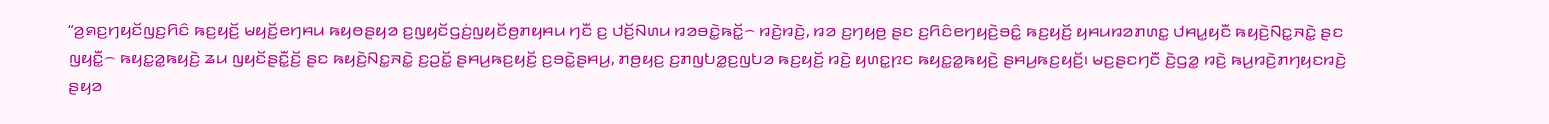“ꤤ꤬ꤎꤢ꤬ꤚꤟꤢꤩꤜꤢ꤬ꤖꤢꤨ ꤒꤢ꤬ꤟꤢꤩ꤬ ꤗꤟꤢꤩ꤬ꤕꤚꤌꤣ ꤒꤟꤥꤔꤟꤤ ꤢ꤬ꤜꤟꤢꤩꤞꤢꤦ꤬ꤜꤟꤢꤩꤥ꤬ꤊꤟꤌꤣ ꤚꤢꤪ ꤢ꤬ ꤓꤢꤩ꤬ꤡꤛꤣ ꤙꤤꤋꤢꤧ꤭ꤒꤢꤩ꤭꤮ ꤙꤢꤧ꤬ꤙꤢꤧ꤬, ꤙꤤ ꤢ꤬ꤚꤟꤥ꤬ ꤔꤢ ꤢ꤬ꤖꤢꤨꤕꤚꤟꤢꤧ꤬ꤋꤢꤨ꤭ ꤒꤢ꤬ꤟꤢꤩ꤬ ꤟꤌꤣꤙꤤꤊꤛꤢ꤭ ꤓꤌꤣ꤭ꤟꤢꤪ ꤒꤟꤢꤧ꤬ꤡꤢ꤭ꤏꤢꤧ꤭ ꤔꤢ ꤜꤟꤢꤪ꤭꤮ ꤒꤟꤢ꤭ꤤ꤭ꤒꤟꤢꤧ꤬ ꤘꤣ ꤜꤟꤢꤩꤔꤢꤪ꤭ꤢꤩ꤬ ꤔꤢ ꤒꤟꤢꤧ꤬ꤡꤢ꤭ꤏꤢꤧ꤭ ꤢ꤬ꤑꤢꤩ꤭ ꤔꤌꤣ꤬ꤒꤢ꤬ꤟꤢꤩ꤬ ꤢ꤬ꤋꤢꤧ꤭ꤔꤌꤣ꤬, ꤊꤥ꤬ꤟꤢ꤬ ꤢ꤬ꤊꤜꤝꤤ꤭ꤢ꤬ꤜꤝꤤ ꤒꤢ꤬ꤟꤢꤩ꤬ ꤙꤢꤧ꤬ ꤟꤛꤢ꤭ꤐꤢ ꤒꤟꤢ꤭ꤤ꤭ꤒꤟꤢꤧ꤬ ꤔꤌꤣ꤬ꤒꤢ꤬ꤟꤢꤩ꤬꤯ ꤗꤢ꤬ꤔꤢꤚꤢꤪ ꤢꤧ꤬ꤞꤤ꤭ ꤙꤢꤧ꤬ ꤒꤣ꤬ꤙꤢꤧ꤬ꤊꤚꤟꤢꤙꤢꤧ꤬ ꤔꤟꤤ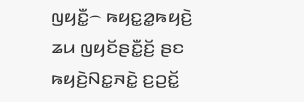ꤜꤟꤢꤪ꤭꤮ ꤒꤟꤢ꤭ꤤ꤭ꤒꤟꤢꤧ꤬ ꤘꤣ ꤜꤟꤢꤩꤔꤢꤪ꤭ꤢꤩ꤬ ꤔꤢ ꤒꤟꤢꤧ꤬ꤡꤢ꤭ꤏꤢꤧ꤭ ꤢ꤬ꤑꤢꤩ꤭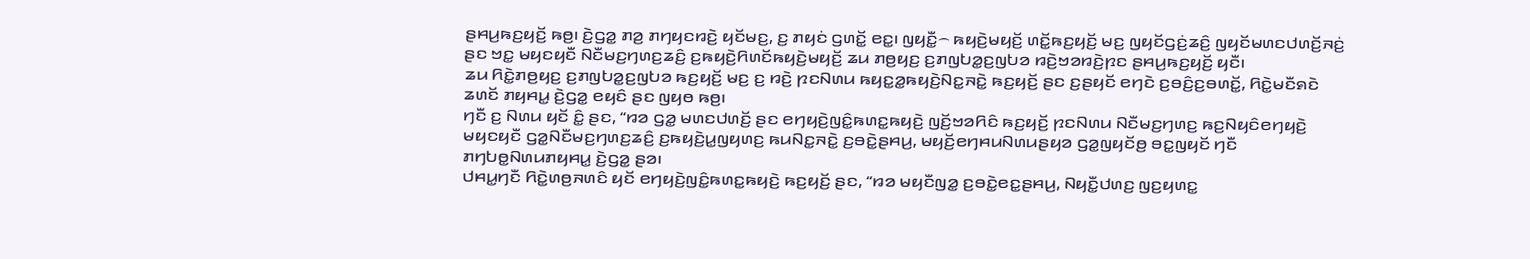ꤔꤌꤣ꤬ꤒꤢ꤬ꤟꤢꤩ꤬ ꤒꤥ꤬꤯ ꤢꤧ꤬ꤞꤤ꤭ ꤊꤤ꤬ ꤊꤚꤟꤢꤙꤢꤧ꤬ ꤟꤢꤩꤗꤢ꤬, ꤢ꤬ ꤊꤟꤢꤦ ꤞꤛꤢꤩ꤭ ꤕꤢ꤭꤯ ꤜꤟꤢꤪ꤭꤮ ꤒꤟꤢꤧ꤬ꤗꤟꤢꤩ꤬ ꤛꤢꤩ꤭ꤒꤢ꤬ꤟꤢꤩ꤬ ꤗꤢ꤬ ꤜꤟꤢꤩꤞꤢꤦ꤬ꤘꤢꤨ꤬ ꤜꤟꤢꤩꤗꤛꤢꤓꤛꤢꤩ꤬ꤏꤢꤦ꤬ ꤔꤢ ꤠꤢ꤭ ꤗꤟꤢꤟꤢꤪ ꤡꤢꤪꤗꤢ꤬ꤚꤛꤢ꤬ꤘꤢꤨ꤬ ꤢ꤬ꤒꤟꤢꤧ꤬ꤖꤛꤢꤩꤒꤟꤢꤧ꤬ꤗꤟꤢꤩ꤬ ꤘꤣ ꤊꤥ꤬ꤟꤢ꤬ ꤢ꤬ꤊꤜꤝꤤ꤭ꤢ꤬ꤜꤝꤤ ꤙꤢꤧ꤬ꤠꤤꤙꤢꤧ꤬ꤐꤢ ꤔꤌꤣ꤬ꤒꤢ꤬ꤟꤢꤩ꤬ ꤟꤢꤪ꤯
ꤘꤣ ꤖꤢꤧ꤭ꤊꤥ꤬ꤟꤢ꤬ ꤢ꤬ꤊꤜꤝꤤ꤭ꤢ꤬ꤜꤝꤤ ꤒꤢ꤬ꤟꤢꤩ꤬ ꤗꤢ꤬ ꤢ꤬ ꤙꤢꤧ꤬ ꤐꤢꤡꤛꤣ ꤒꤟꤢ꤭ꤤ꤭ꤒꤟꤢꤧ꤬ꤡꤢ꤭ꤏꤢꤧ꤭ ꤒꤢ꤬ꤟꤢꤩ꤬ ꤔꤢ ꤢ꤬ꤔꤟꤢꤩ ꤕꤚꤢꤧ ꤢ꤬ꤋꤢꤨ꤬ꤢ꤬ꤋꤛꤢꤩ꤭, ꤖꤢꤧ꤭ꤗꤢꤪꤎꤢꤧ ꤘꤛꤢꤩ ꤊꤟꤌꤣ꤭ ꤢꤧ꤬ꤞꤤ꤭ ꤕꤟꤢꤨ ꤔꤢ ꤜꤟꤥ ꤒꤥ꤬꤯
ꤚꤢꤪ ꤢ꤬ ꤡꤛꤣ ꤟꤢꤩ ꤢꤨ꤭ ꤔꤢ, “ꤙꤤ ꤞꤤ꤭ ꤗꤛꤢꤓꤛꤢꤩ꤬ ꤔꤢ ꤕꤚꤟꤢꤧ꤬ꤜꤢꤨ꤭ꤒꤛꤢ꤭ꤒꤟꤢꤧ꤬ ꤜꤢꤩ꤬ꤠꤤꤖꤢꤨ ꤒꤢ꤬ꤟꤢꤩ꤬ ꤐꤢꤡꤛꤣ ꤡꤢꤪꤗꤢ꤬ꤚꤛꤢ꤬ ꤒꤢ꤬ꤡꤟꤢꤨꤕꤚꤟꤢꤧ꤬ ꤗꤟꤢꤟꤢꤪ ꤞꤤ꤭ꤡꤢꤪꤗꤢ꤬ꤚꤛꤢ꤬ꤘꤢꤨ꤬ ꤢ꤬ꤒꤟꤢꤧ꤬ꤣ꤭ꤜꤟꤛꤢ꤬ ꤒꤣꤡꤢ꤭ꤏꤢꤧ꤭ ꤢ꤬ꤋꤢꤧ꤭ꤔꤌꤣ꤬, ꤗꤟꤢꤩ꤬ꤕꤚꤌꤣꤡꤛꤣꤔꤟꤤ ꤞꤤ꤭ꤜꤟꤢꤩꤥ꤬ ꤋꤢ꤭ꤜꤟꤢꤩ ꤚꤢꤪ ꤊꤚꤝꤥ꤭ꤡꤛꤣꤊꤟꤌꤣ꤭ ꤢꤧ꤬ꤞꤤ꤭ ꤔꤤ꤯
ꤓꤌꤣ꤭ꤚꤢꤪ ꤖꤢꤧ꤭ꤛꤥ꤬ꤏꤛꤢꤨ ꤟꤢꤩ ꤕꤚꤟꤢꤧ꤬ꤜꤢꤨ꤭ꤒꤛꤢ꤭ꤒꤟꤢꤧ꤬ ꤒꤢ꤬ꤟꤢꤩ꤬ ꤔꤢ, “ꤙꤤ ꤗꤟꤢꤪꤜꤤ꤭ ꤢ꤬ꤋꤢꤧ꤭ꤕꤢ꤭ꤔꤌꤣ꤬, ꤡꤟꤢꤪ꤭ꤓꤛꤢ꤬ ꤜꤢ꤬ꤟꤛꤢ꤭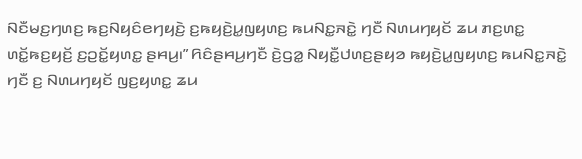ꤡꤢꤪꤗꤢ꤬ꤚꤛꤢ꤬ ꤒꤢ꤬ꤡꤟꤢꤨꤕꤚꤟꤢꤧ꤬ ꤢ꤬ꤒꤟꤢꤧ꤬ꤣ꤭ꤜꤟꤛꤢ꤬ ꤒꤣꤡꤢ꤭ꤏꤢꤧ꤭ ꤚꤢꤪ ꤡꤛꤣꤚꤟꤢꤩ ꤘꤣ ꤊꤢ꤬ꤛꤢ꤭ ꤛꤢꤩ꤭ꤒꤢ꤬ꤟꤢꤩ꤬ ꤢ꤬ꤑꤢꤩ꤭ꤟꤛꤢ꤭ ꤔꤌꤣ꤬꤯” ꤖꤢꤨꤔꤌꤣ꤬ꤚꤢꤪ ꤢꤧ꤬ꤞꤤ꤭ ꤡꤟꤢꤪ꤭ꤓꤛꤢ꤬ꤔꤟꤤ ꤒꤟꤢꤧ꤬ꤣ꤭ꤜꤟꤛꤢ꤬ ꤒꤣꤡꤢ꤭ꤏꤢꤧ꤭ ꤚꤢꤪ ꤢ꤬ ꤡꤛꤣꤚꤟꤢꤩ ꤜꤢ꤬ꤟꤛꤢ꤭ ꤘꤣ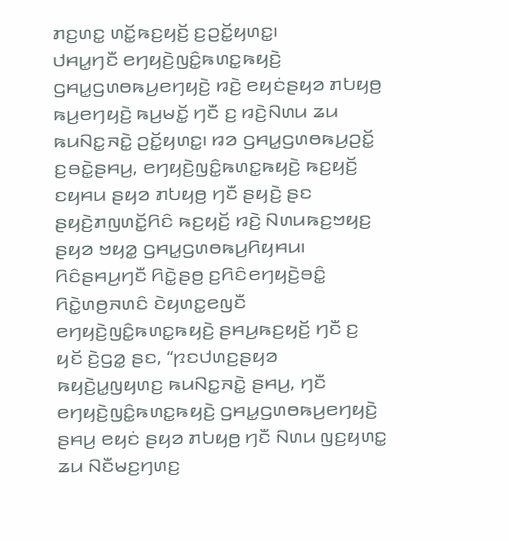ꤊꤢ꤬ꤛꤢ꤭ ꤛꤢꤩ꤭ꤒꤢ꤬ꤟꤢꤩ꤬ ꤢ꤬ꤑꤢꤩ꤭ꤟꤛꤢ꤭꤯
ꤓꤌꤣ꤭ꤚꤢꤪ ꤕꤚꤟꤢꤧ꤬ꤜꤢꤨ꤭ꤒꤛꤢ꤭ꤒꤟꤢꤧ꤬ ꤞꤌꤣ꤭ꤞꤛꤥꤒꤣ꤬ꤕꤚꤟꤢꤧ꤬ ꤙꤢꤧ꤬ ꤕꤟꤢꤦꤔꤟꤤ ꤊꤝꤟꤥ꤬ ꤒꤣ꤬ꤕꤚꤟꤢꤧ꤬ ꤒꤣ꤬ꤗꤢꤩ꤭ ꤚꤢꤪ ꤢ꤬ ꤙꤢꤧ꤬ꤡꤛꤣ ꤘꤣ ꤒꤣꤡꤢ꤭ꤏꤢꤧ꤭ ꤑꤢꤩ꤭ꤟꤛꤢ꤭꤯ ꤙꤤ ꤞꤌꤣ꤭ꤞꤛꤥꤒꤣ꤬ꤑꤢꤩ꤭ ꤢ꤬ꤋꤢꤧ꤭ꤔꤌꤣ꤬, ꤕꤚꤟꤢꤧ꤬ꤜꤢꤨ꤭ꤒꤛꤢ꤭ꤒꤟꤢꤧ꤬ ꤒꤢ꤬ꤟꤢꤩ꤬ ꤢꤟꤌꤣ ꤔꤟꤤ ꤊꤝꤟꤥ꤬ ꤚꤢꤪ ꤔꤟꤢꤧ꤬ ꤔꤢ ꤔꤟꤢꤧ꤬ꤊꤜꤛꤢꤩ꤭ꤖꤢꤨ ꤒꤢ꤬ꤟꤢꤩ꤬ ꤙꤢꤧ꤬ ꤡꤛꤣꤒꤢ꤬ꤠꤟꤢ꤬ ꤔꤟꤤ ꤠꤟꤤ꤭ ꤞꤌꤣ꤭ꤞꤛꤥꤒꤣ꤬ꤖꤟꤌꤣ꤯
ꤖꤢꤨꤔꤌꤣ꤬ꤚꤢꤪ ꤖꤢꤧ꤭ꤔꤥ꤬ ꤢ꤬ꤖꤢꤨꤕꤚꤟꤢꤧ꤬ꤋꤢꤨ꤭ ꤖꤢꤧ꤭ꤛꤥ꤬ꤏꤛꤢꤨ ꤢꤧꤟꤛꤢ꤭ꤕꤜꤢꤪ ꤕꤚꤟꤢꤧ꤬ꤜꤢꤨ꤭ꤒꤛꤢ꤭ꤒꤟꤢꤧ꤬ ꤔꤌꤣ꤬ꤒꤢ꤬ꤟꤢꤩ꤬ ꤚꤢꤪ ꤢ꤬ ꤟꤢꤩ ꤢꤧ꤬ꤞꤤ꤭ ꤔꤢ, “ꤐꤢꤓꤛꤢ꤬ꤔꤟꤤ ꤒꤟꤢꤧ꤬ꤣ꤭ꤜꤟꤛꤢ꤬ ꤒꤣꤡꤢ꤭ꤏꤢꤧ꤭ ꤔꤌꤣ꤬, ꤚꤢꤪ ꤕꤚꤟꤢꤧ꤬ꤜꤢꤨ꤭ꤒꤛꤢ꤭ꤒꤟꤢꤧ꤬ ꤞꤌꤣ꤭ꤞꤛꤥꤒꤣ꤬ꤕꤚꤟꤢꤧ꤬ ꤔꤌꤣ꤬ ꤕꤟꤢꤦ ꤔꤟꤤ ꤊꤝꤟꤥ꤬ ꤚꤢꤪ ꤡꤛꤣ ꤜꤢ꤬ꤟꤛꤢ꤭ ꤘꤣ ꤡꤢꤪꤗꤢ꤬ꤚꤛꤢ꤬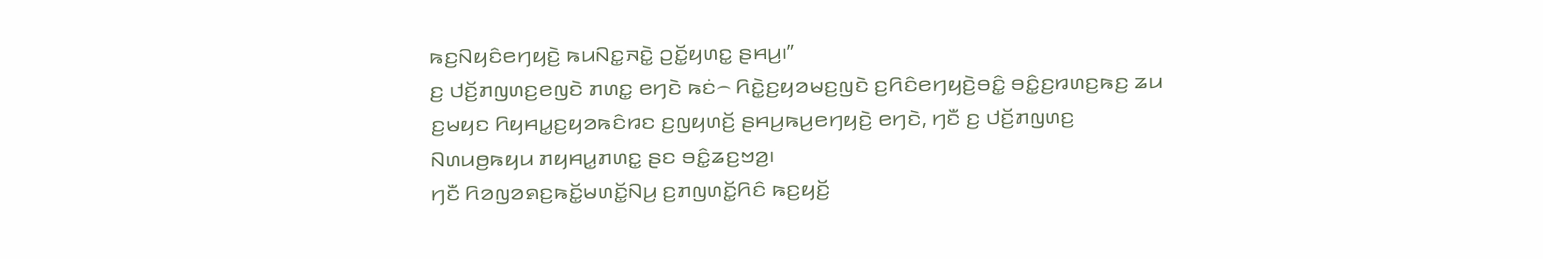ꤒꤢ꤬ꤡꤟꤢꤨꤕꤚꤟꤢꤧ꤬ ꤒꤣꤡꤢ꤭ꤏꤢꤧ꤭ ꤑꤢꤩ꤭ꤟꤛꤢ꤭ ꤔꤌꤣ꤬꤯”
ꤢ꤬ ꤓꤢꤩ꤬ꤊꤜꤛꤢ꤬ꤕꤜꤢꤧ ꤊꤛꤢ꤭ ꤕꤚꤢꤧ ꤒꤢꤦ꤮ ꤖꤢꤧ꤭ꤢ꤬ꤟꤤꤗꤢ꤬ꤜꤢꤧ ꤢ꤬ꤖꤢꤨꤕꤚꤟꤢꤧ꤬ꤋꤢꤨ꤭ ꤋꤢꤨ꤭ꤢ꤬ꤙꤛꤢ꤬ꤒꤢ꤬ ꤘꤣ ꤢ꤬ꤗꤟꤢ ꤖꤟꤌꤣ꤭ꤢ꤬ꤟꤤꤒꤢꤨꤙꤢ ꤢ꤬ꤜꤟꤛꤢꤩ꤬ ꤔꤌꤣ꤬ꤒꤣ꤬ꤕꤚꤟꤢꤧ꤬ ꤕꤚꤢꤧ, ꤚꤢꤪ ꤢ꤬ ꤓꤢꤩ꤬ꤊꤜꤛꤢ꤬ ꤡꤛꤣꤥ꤬ꤒꤟꤣ ꤊꤟꤌꤣ꤭ꤊꤛꤢ꤭ ꤔꤢ ꤋꤢꤨ꤭ꤘꤢ꤬ꤠꤤ꤬꤯
ꤚꤢꤪ ꤖꤤꤜꤤꤎꤢ꤬ꤒꤢꤩ꤭ꤗꤛꤢꤩ꤭ꤡꤣ꤬ ꤢ꤬ꤊꤜꤛꤢꤩ꤭ꤖꤢꤨ ꤒꤢ꤬ꤟꤢꤩ꤬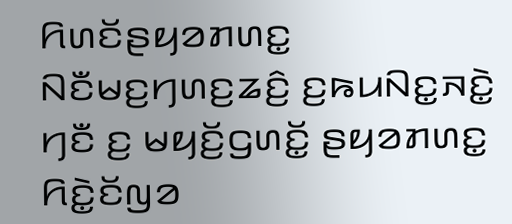ꤖꤛꤢꤩꤔꤟꤤꤊꤛꤢ꤭ ꤡꤢꤪꤗꤢ꤬ꤚꤛꤢ꤬ꤘꤢꤨ꤬ ꤢ꤬ꤒꤣꤡꤢ꤭ꤏꤢꤧ꤭ ꤚꤢꤪ ꤢ꤬ ꤗꤟꤢꤩ꤬ꤞꤛꤢꤩ꤭ ꤔꤟꤤꤊꤛꤢ꤭ ꤖꤢꤧ꤭ꤢꤩꤜꤤ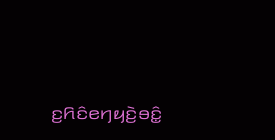ꤢ꤬ꤖꤢꤨꤕꤚꤟꤢꤧ꤬ꤋꤢꤨ꤭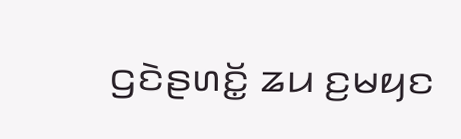ꤞꤢꤧꤔꤛꤢꤩ꤭ ꤘꤣ ꤢ꤬ꤗꤟꤢ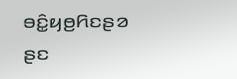ꤋꤢꤨ꤭ꤟꤥ꤬ꤖꤢꤔꤤ ꤔꤢ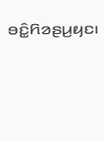ꤋꤢꤨ꤭ꤖꤤꤔꤣ꤬ꤟꤢ꤯